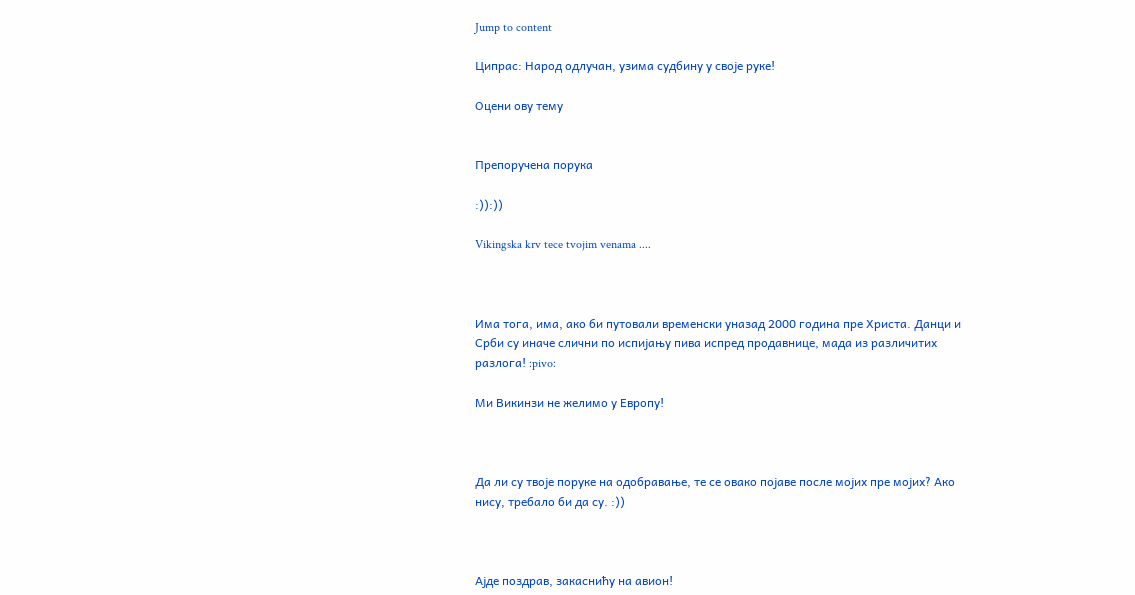Jump to content

Ципрас: Народ одлучан, узима судбину у своје руке!

Оцени ову тему


Препоручена порука

:)):))

Vikingska krv tece tvojim venama ....



Има тога, има, ако би путовали временски уназад 2000 година пре Христа. Данци и Срби су иначе слични по испијању пива испред продавнице, мада из различитих разлога! :pivo:

Ми Викинзи не желимо у Европу!



Да ли су твоје поруке на одобравање, те се овако појаве после мојих пре мојих? Ако нису, требало би да су. :))



Ајде поздрав, закаснићу на авион!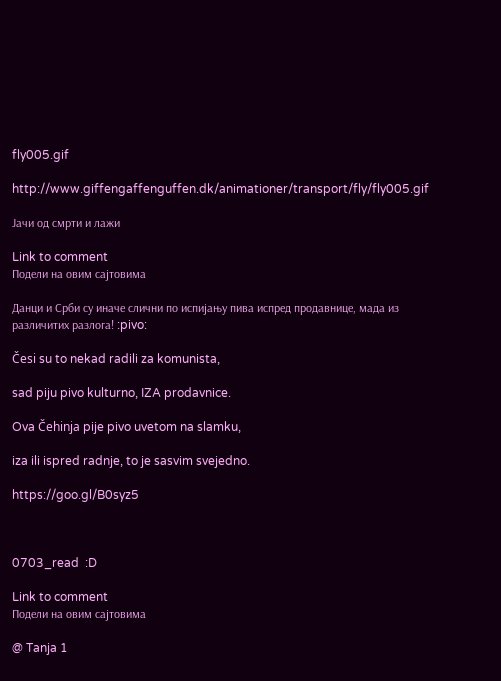fly005.gif

http://www.giffengaffenguffen.dk/animationer/transport/fly/fly005.gif

Јачи од смрти и лажи

Link to comment
Подели на овим сајтовима

Данци и Срби су иначе слични по испијању пива испред продавнице, мада из различитих разлога! :pivo:

Česi su to nekad radili za komunista,

sad piju pivo kulturno, IZA prodavnice.

Ova Čehinja pije pivo uvetom na slamku,

iza ili ispred radnje, to je sasvim svejedno.

https://goo.gl/B0syz5



0703_read  :D

Link to comment
Подели на овим сајтовима

@ Tanja 1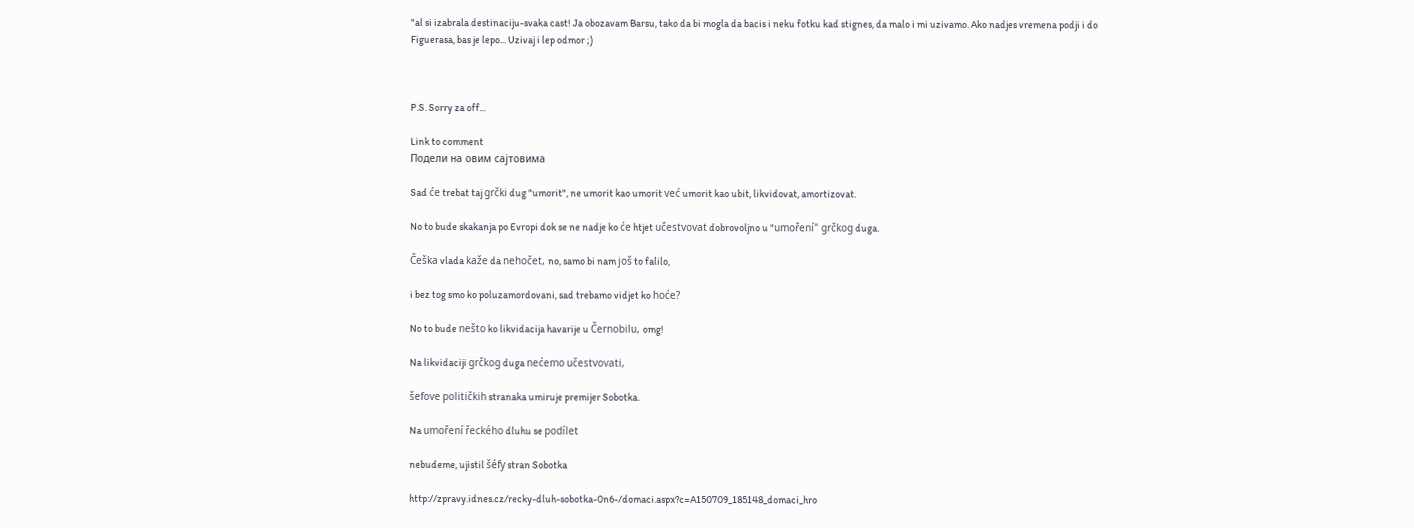"al si izabrala destinaciju-svaka cast! Ja obozavam Barsu, tako da bi mogla da bacis i neku fotku kad stignes, da malo i mi uzivamo. Ako nadjes vremena podji i do Figuerasa, bas je lepo... Uzivaj i lep odmor ;)



P.S. Sorry za off...

Link to comment
Подели на овим сајтовима

Sad će trebat taj grčki dug "umorit", ne umorit kao umorit već umorit kao ubit, likvidovat, amortizovat.

No to bude skakanja po Evropi dok se ne nadje ko će htjet učestvovat dobrovoljno u "umoření" grčkog duga.

Češka vlada kaže da nehočet, no, samo bi nam još to falilo,

i bez tog smo ko poluzamordovani, sad trebamo vidjet ko hoće?

No to bude nešto ko likvidacija havarije u Černobilu, omg!

Na likvidaciji grčkog duga nećemo učestvovati,

šefove političkih stranaka umiruje premijer Sobotka.

Na umoření řeckého dluhu se podílet

nebudeme, ujistil šéfy stran Sobotka

http://zpravy.idnes.cz/recky-dluh-sobotka-0n6-/domaci.aspx?c=A150709_185148_domaci_hro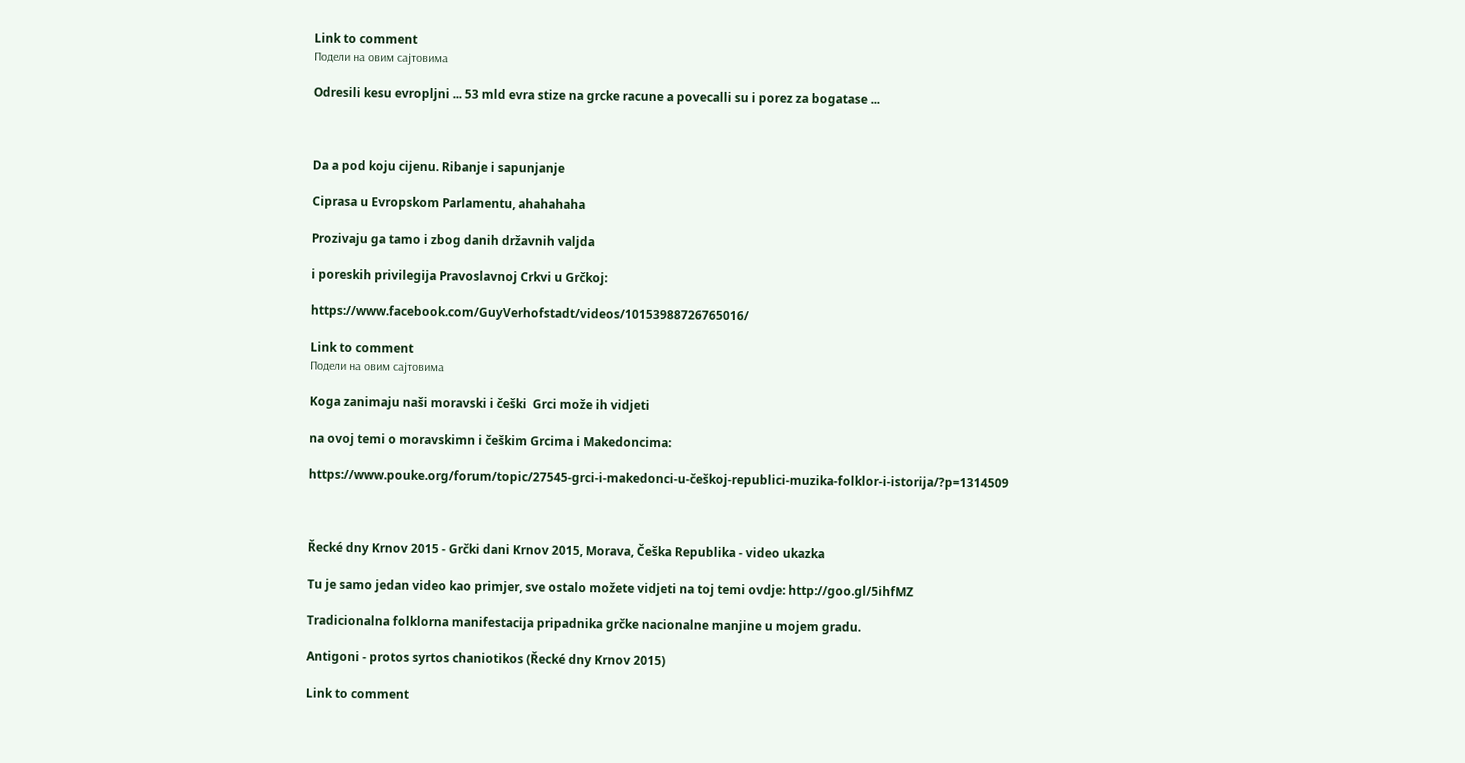Link to comment
Подели на овим сајтовима

Odresili kesu evropljni ... 53 mld evra stize na grcke racune a povecalli su i porez za bogatase ...



Da a pod koju cijenu. Ribanje i sapunjanje

Ciprasa u Evropskom Parlamentu, ahahahaha

Prozivaju ga tamo i zbog danih državnih valjda

i poreskih privilegija Pravoslavnoj Crkvi u Grčkoj:

https://www.facebook.com/GuyVerhofstadt/videos/10153988726765016/

Link to comment
Подели на овим сајтовима

Koga zanimaju naši moravski i češki  Grci može ih vidjeti

na ovoj temi o moravskimn i češkim Grcima i Makedoncima:

https://www.pouke.org/forum/topic/27545-grci-i-makedonci-u-češkoj-republici-muzika-folklor-i-istorija/?p=1314509



Řecké dny Krnov 2015 - Grčki dani Krnov 2015, Morava, Češka Republika - video ukazka

Tu je samo jedan video kao primjer, sve ostalo možete vidjeti na toj temi ovdje: http://goo.gl/5ihfMZ

Tradicionalna folklorna manifestacija pripadnika grčke nacionalne manjine u mojem gradu.

Antigoni - protos syrtos chaniotikos (Řecké dny Krnov 2015)

Link to comment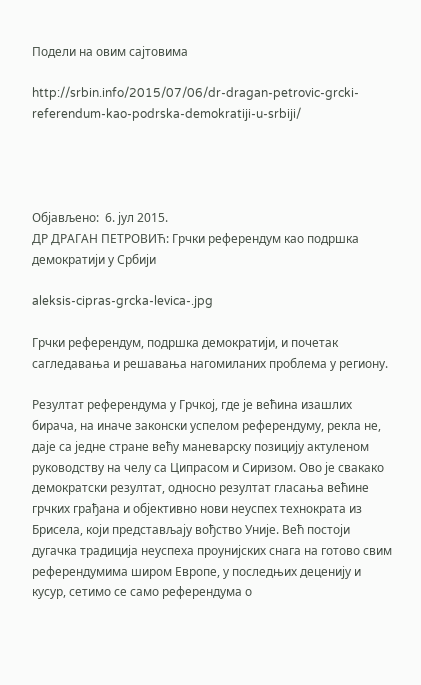Подели на овим сајтовима

http://srbin.info/2015/07/06/dr-dragan-petrovic-grcki-referendum-kao-podrska-demokratiji-u-srbiji/




Објављено:  6. јул 2015.
ДР ДРАГАН ПЕТРОВИЋ: Грчки референдум као подршка демократији у Србији

aleksis-cipras-grcka-levica-.jpg

Грчки референдум, подршка демократији, и почетак сагледавања и решавања нагомиланих проблема у региону.

Резултат референдума у Грчкој, где је већина изашлих бирача, на иначе законски успелом референдуму, рекла не, даје са једне стране већу маневарску позицију актуленом руководству на челу са Ципрасом и Сиризом. Ово је свакако демократски резултат, односно резултат гласања већине грчких грађана и објективно нови неуспех технократа из Брисела, који представљају вођство Уније. Већ постоји дугачка традиција неуспеха проунијских снага на готово свим референдумима широм Европе, у последњих деценију и кусур, сетимо се само референдума о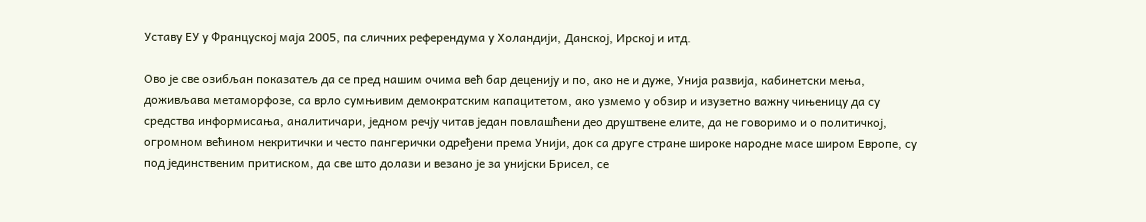Уставу ЕУ у Француској маја 2005, па сличних референдума у Холандији, Данској, Ирској и итд.

Ово је све озибљан показатељ да се пред нашим очима већ бар деценију и по, ако не и дуже, Унија развија, кабинетски мења, доживљава метаморфозе, са врло сумњивим демократским капацитетом, ако узмемо у обзир и изузетно важну чињеницу да су средства информисања, аналитичари, једном речју читав један повлашћени део друштвене елите, да не говоримо и о политичкој, огромном већином некритички и често пангерички одређени према Унији, док са друге стране широке народне масе широм Европе, су под јединственим притиском, да све што долази и везано је за унијски Брисел, се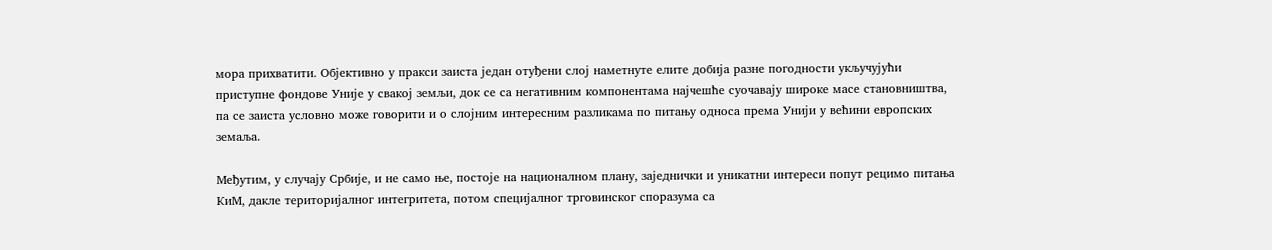мора прихватити. Објективно у пракси заиста један отуђени слој наметнуте елите добија разне погодности укључујући приступне фондове Уније у свакој земљи, док се са негативним компонентама најчешће суочавају широке масе становништва, па се заиста условно може говорити и о слојним интересним разликама по питању односа према Унији у већини европских земаља.

Међутим, у случају Србије, и не само ње, постоје на националном плану, заједнички и уникатни интереси попут рецимо питања КиМ, дакле територијалног интегритета, потом специјалног трговинског споразума са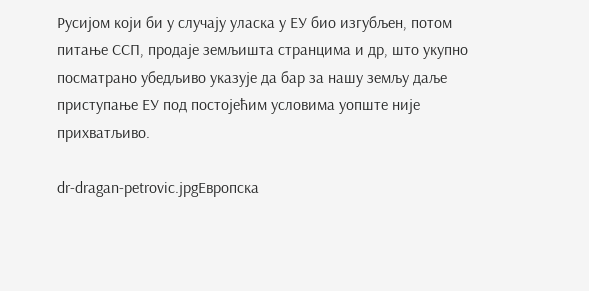Русијом који би у случају уласка у ЕУ био изгубљен, потом питање ССП, продаје земљишта странцима и др, што укупно посматрано убедљиво указује да бар за нашу земљу даље приступање ЕУ под постојећим условима уопште није прихватљиво.

dr-dragan-petrovic.jpgЕвропска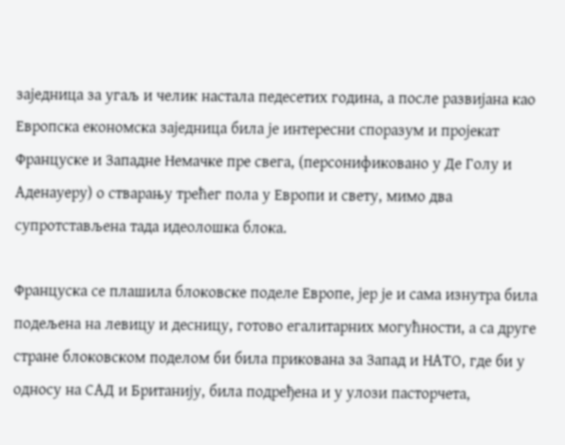заједница за угаљ и челик настала педесетих година, а после развијана као Европска економска заједница била је интересни споразум и пројекат Француске и Западне Немачке пре свега, (персонификовано у Де Голу и Аденауеру) о стварању трећег пола у Европи и свету, мимо два супротстављена тада идеолошка блока.

Француска се плашила блоковске поделе Европе, јер је и сама изнутра била подељена на левицу и десницу, готово егалитарних могућности, а са друге стране блоковском поделом би била прикована за Запад и НАТО, где би у односу на САД и Британију, била подређена и у улози пасторчета,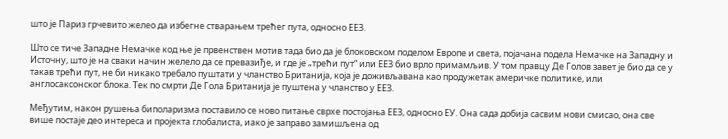што је Париз грчевито желео да избегне стварањем трећег пута, односно ЕЕЗ.

Што се тиче Западне Немачке код ње је првенствен мотив тада био да је блоковском поделом Европе и света, појачана подела Немачке на Западну и Источну, што је на сваки начин желело да се превазиђе, и где је „трећи пут“ или ЕЕЗ био врло примамљив. У том правцу Де Голов завет је био да се у такав трећи пут, не би никако требало пуштати у чланство Британија, која је доживљавана као продужетак америчке политике, или англосаксонског блока. Тек по смрти Де Гола Британија је пуштена у чланство у ЕЕЗ.

Међутим, након рушења биполаризма поставило се ново питање сврхе постојања ЕЕЗ, односно ЕУ. Она сада добија сасвим нови смисао, она све више постаје део интереса и пројекта глобалиста, иако је заправо замишљена од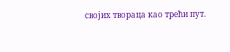својих твораца као трећи пут.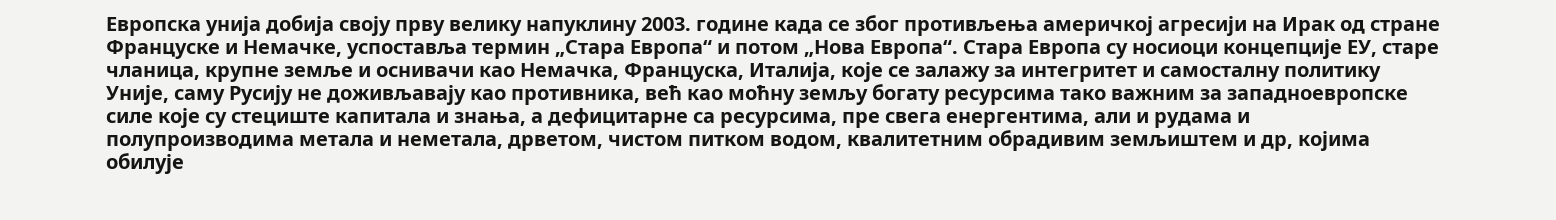Европска унија добија своју прву велику напуклину 2003. године када се због противљења америчкој агресији на Ирак од стране Француске и Немачке, успоставља термин „Стара Европа“ и потом „Нова Европа“. Стара Европа су носиоци концепције ЕУ, старе чланица, крупне земље и оснивачи као Немачка, Француска, Италија, које се залажу за интегритет и самосталну политику Уније, саму Русију не доживљавају као противника, већ као моћну земљу богату ресурсима тако важним за западноевропске силе које су стециште капитала и знања, а дефицитарне са ресурсима, пре свега енергентима, али и рудама и полупроизводима метала и неметала, дрветом, чистом питком водом, квалитетним обрадивим земљиштем и др, којима обилује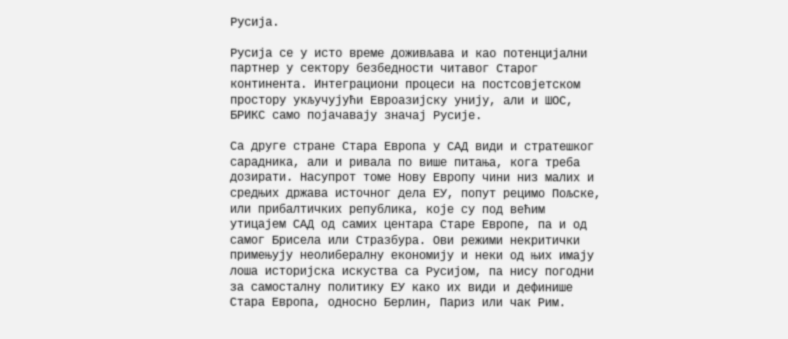Русија.

Русија се у исто време доживљава и као потенцијални партнер у сектору безбедности читавог Старог континента. Интеграциони процеси на постсовјетском простору укључујући Евроазијску унију, али и ШОС, БРИКС само појачавају значај Русије.

Са друге стране Стара Европа у САД види и стратешког сарадника, али и ривала по више питања, кога треба дозирати. Насупрот томе Нову Европу чини низ малих и средњих држава источног дела ЕУ, попут рецимо Пољске, или прибалтичких република, које су под већим утицајем САД од самих центара Старе Европе, па и од самог Брисела или Стразбура. Ови режими некритички примењују неолибералну економију и неки од њих имају лоша историјска искуства са Русијом, па нису погодни за самосталну политику ЕУ како их види и дефинише Стара Европа, односно Берлин, Париз или чак Рим.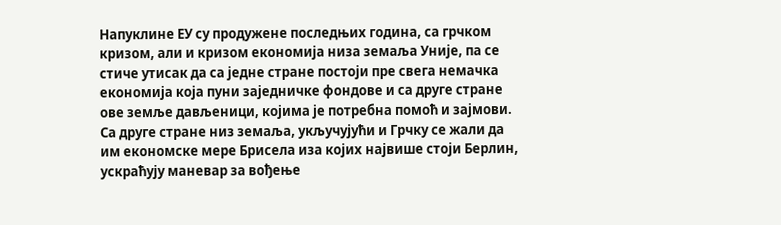Напуклине ЕУ су продужене последњих година, са грчком кризом, али и кризом економија низа земаља Уније, па се стиче утисак да са једне стране постоји пре свега немачка економија која пуни заједничке фондове и са друге стране ове земље дављеници, којима је потребна помоћ и зајмови. Са друге стране низ земаља, укључујући и Грчку се жали да им економске мере Брисела иза којих највише стоји Берлин, ускраћују маневар за вођење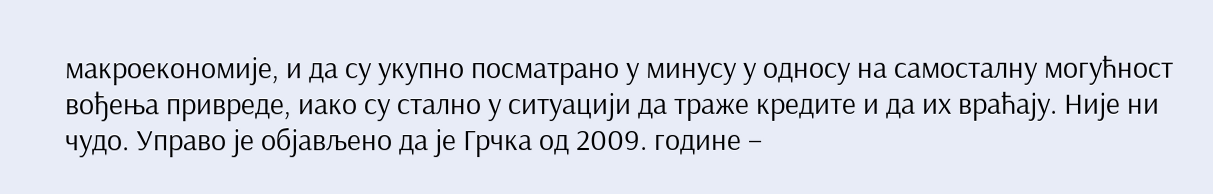макроекономије, и да су укупно посматрано у минусу у односу на самосталну могућност вођења привреде, иако су стално у ситуацији да траже кредите и да их враћају. Није ни чудо. Управо је објављено да је Грчка од 2009. године –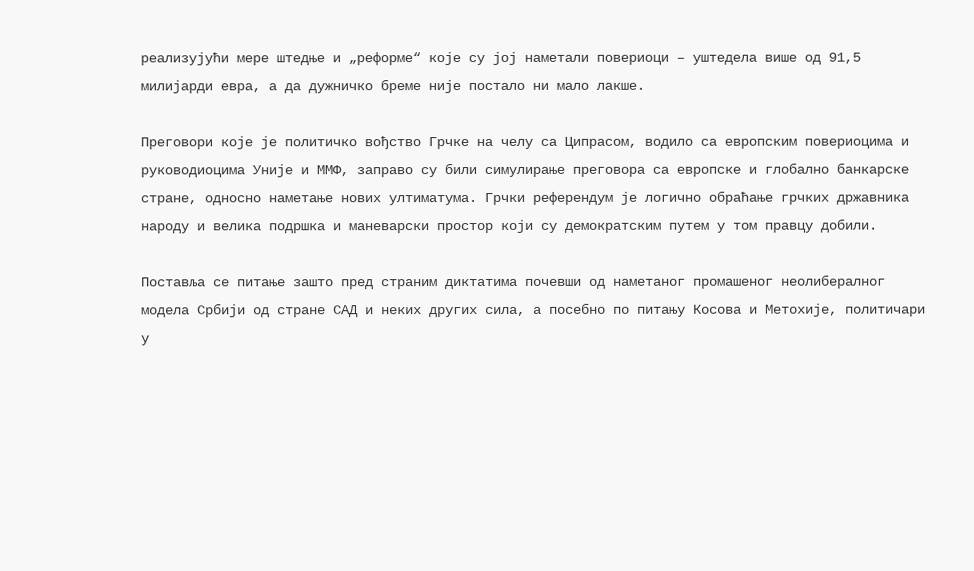реализујући мере штедње и „реформе“ које су јој наметали повериоци – уштедела више од 91,5 милијарди евра, а да дужничко бреме није постало ни мало лакше.

Преговори које је политичко вођство Грчке на челу са Ципрасом, водило са европским повериоцима и руководиоцима Уније и ММФ, заправо су били симулирање преговора са европске и глобално банкарске стране, односно наметање нових ултиматума. Грчки референдум је логично обраћање грчких државника народу и велика подршка и маневарски простор који су демократским путем у том правцу добили.

Поставља се питање зашто пред страним диктатима почевши од наметаног промашеног неолибералног модела Србији од стране САД и неких других сила, а посебно по питању Косова и Метохије, политичари у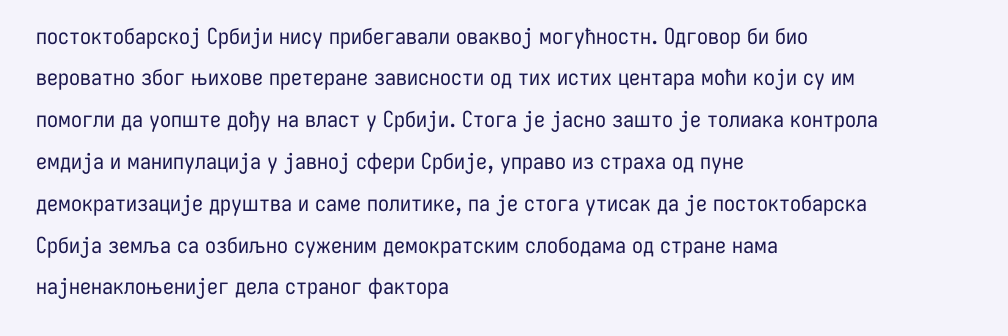постоктобарској Србији нису прибегавали оваквој могућностн. Одговор би био вероватно због њихове претеране зависности од тих истих центара моћи који су им помогли да уопште дођу на власт у Србији. Стога је јасно зашто је толиака контрола емдија и манипулација у јавној сфери Србије, управо из страха од пуне демократизације друштва и саме политике, па је стога утисак да је постоктобарска Србија земља са озбиљно суженим демократским слободама од стране нама најненаклоњенијег дела страног фактора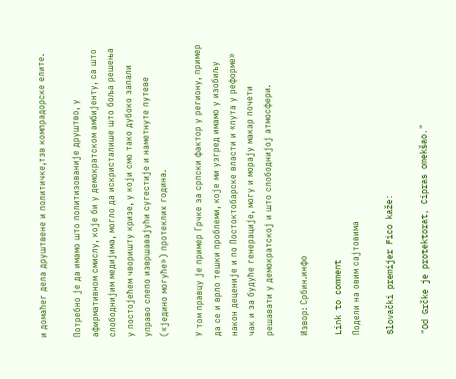и домаћег дела друштвене и политичке,тзв компрадорске елите.

Потребно је да имамо што политизованије друштво, у афирмативном смислу, које би у демократском амбијенту, са што слободнијим медијима, могло да искристалише што боља решења у постојећем чворишту кризе, у који смо тако дубоко запали управо слепо извршавајући сугестије и наметнуте путеве («једино могуће») протеклих година.

У том правцу је пример Грчке за српски фактор у региону, пример да се и врло тешки проблеми, које ми узгред имамо у изобиљу након деценије и по Постоктобарске власти и «пута у реформе» чак и за будуће генерације, могу и морају макар почети решавати у демократској и што слободнијој атмосфери.

Извор: Србин.инфо

Link to comment
Подели на овим сајтовима

Slovački premijer Fico kaže:

"Od Grčke je protektorat, Cipras omekšao."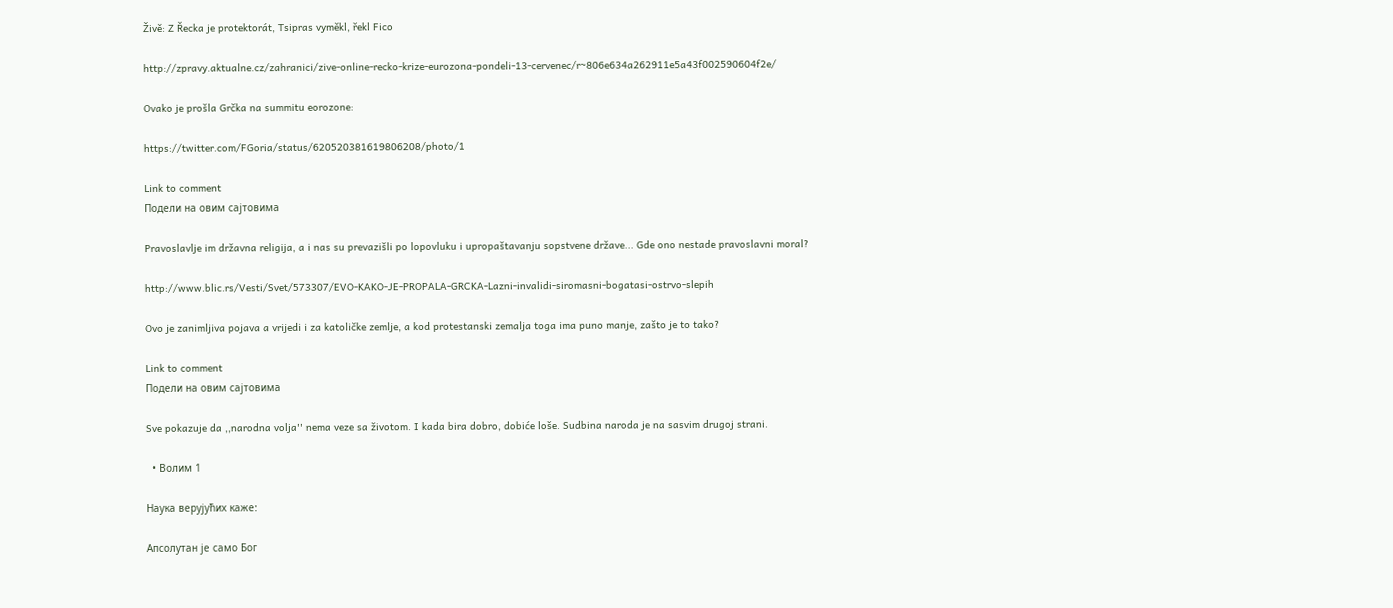Živě: Z Řecka je protektorát, Tsipras vyměkl, řekl Fico

http://zpravy.aktualne.cz/zahranici/zive-online-recko-krize-eurozona-pondeli-13-cervenec/r~806e634a262911e5a43f002590604f2e/

Ovako je prošla Grčka na summitu eorozone:

https://twitter.com/FGoria/status/620520381619806208/photo/1

Link to comment
Подели на овим сајтовима

Pravoslavlje im državna religija, a i nas su prevazišli po lopovluku i upropaštavanju sopstvene države... Gde ono nestade pravoslavni moral?

http://www.blic.rs/Vesti/Svet/573307/EVO-KAKO-JE-PROPALA-GRCKA-Lazni-invalidi-siromasni-bogatasi-ostrvo-slepih

Ovo je zanimljiva pojava a vrijedi i za katoličke zemlje, a kod protestanski zemalja toga ima puno manje, zašto je to tako?

Link to comment
Подели на овим сајтовима

Sve pokazuje da ,,narodna volja'' nema veze sa životom. I kada bira dobro, dobiće loše. Sudbina naroda je na sasvim drugoj strani.

  • Волим 1

Наука верујућих каже:

Апсолутан је само Бог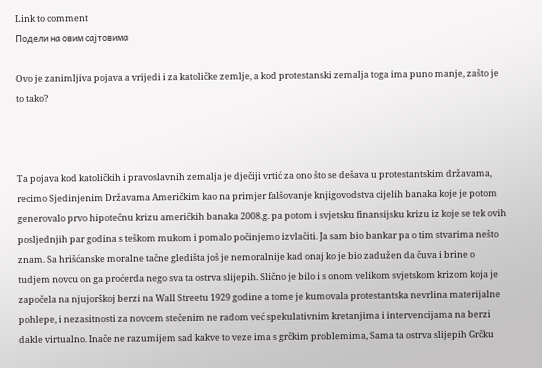Link to comment
Подели на овим сајтовима

Ovo je zanimljiva pojava a vrijedi i za katoličke zemlje, a kod protestanski zemalja toga ima puno manje, zašto je to tako?



Ta pojava kod katoličkih i pravoslavnih zemalja je dječiji vrtić za ono što se dešava u protestantskim državama, recimo Sjedinjenim Državama Američkim kao na primjer falšovanje knjigovodstva cijelih banaka koje je potom generovalo prvo hipotečnu krizu američkih banaka 2008.g. pa potom i svjetsku finansijsku krizu iz koje se tek ovih posljednjih par godina s teškom mukom i pomalo počinjemo izvlačiti. Ja sam bio bankar pa o tim stvarima nešto znam. Sa hrišćanske moralne tačne gledišta još je nemoralnije kad onaj ko je bio zadužen da čuva i brine o tudjem novcu on ga proćerda nego sva ta ostrva slijepih. Slično je bilo i s onom velikom svjetskom krizom koja je započela na njujorškoj berzi na Wall Streetu 1929 godine a tome je kumovala protestantska nevrlina materijalne pohlepe, i nezasitnosti za novcem stečenim ne radom već spekulativnim kretanjima i intervencijama na berzi dakle virtualno. Inače ne razumijem sad kakve to veze ima s grčkim problemima, Sama ta ostrva slijepih Grčku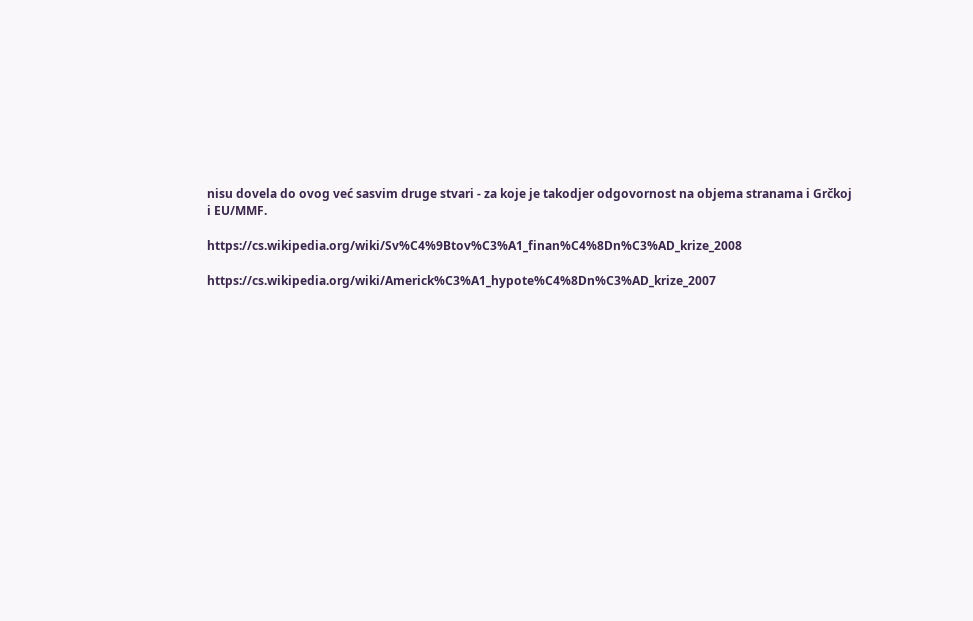nisu dovela do ovog već sasvim druge stvari - za koje je takodjer odgovornost na objema stranama i Grčkoj i EU/MMF.

https://cs.wikipedia.org/wiki/Sv%C4%9Btov%C3%A1_finan%C4%8Dn%C3%AD_krize_2008

https://cs.wikipedia.org/wiki/Americk%C3%A1_hypote%C4%8Dn%C3%AD_krize_2007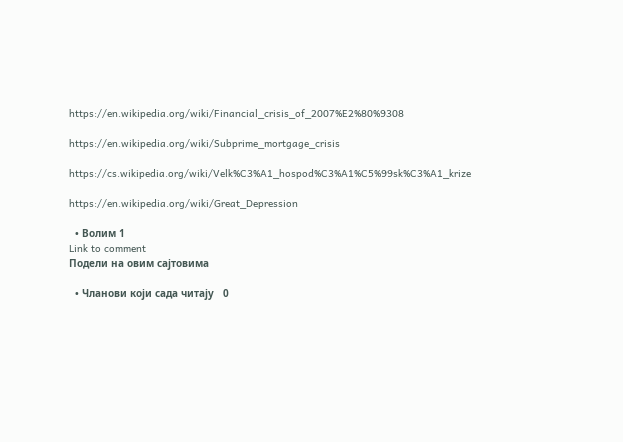https://en.wikipedia.org/wiki/Financial_crisis_of_2007%E2%80%9308

https://en.wikipedia.org/wiki/Subprime_mortgage_crisis

https://cs.wikipedia.org/wiki/Velk%C3%A1_hospod%C3%A1%C5%99sk%C3%A1_krize

https://en.wikipedia.org/wiki/Great_Depression

  • Волим 1
Link to comment
Подели на овим сајтовима

  • Чланови који сада читају   0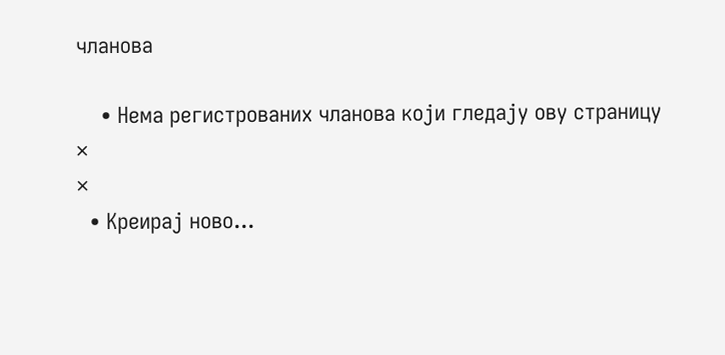чланова

    • Нема регистрованих чланова који гледају ову страницу
×
×
  • Креирај ново...